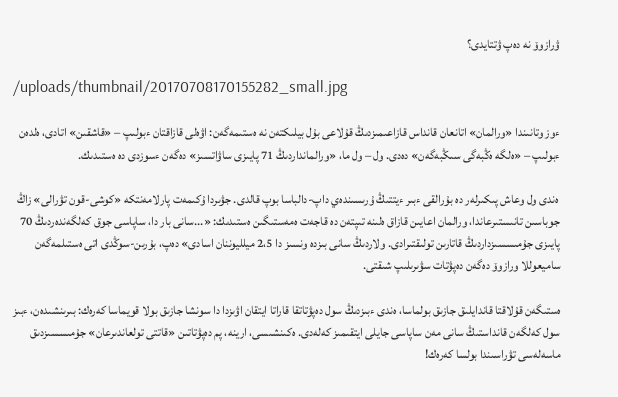ۋرازوۆ نە دەپ ۋتتايدى؟

/uploads/thumbnail/20170708170155282_small.jpg

ءوز وتانىندا «ورالمان» اتانعان قانداس قازاعىمىزدىڭ قۇلاعى بۇل بيلىكتەن نە ەستىمەگەن: اۋەلى قازاقتان ءبولىپ – «قاشقىن» اتادى، ەلدەن ءبولىپ – «ەلگە ەڭبەگى سىڭبەگەن» دەدى. ول – ول ما، «ورالمانداردىڭ 71 پايىزى ساۋاتسىز» دەگەن ءسوزدى دە ەستىدىك.

 ەندى ول وعاش پىكىرلەر دە بۇرالقى ءبىر ءيتتىڭ ۇرىسىندەي داپ-دالباسا بوپ قالدى. جۋىردا ۇكىمەت پارلامەنتكە «كوشى-قون تۋرالى» زاڭ جوباسىن تانىستىرعاندا، ورالمان اعايىن قازاق ەلىنە تىپتەن دە قاجەت ەمەستىگىن ەستىدىك: «...سانى بار دا، ساپاسى جوق كەلگەندەردىڭ 70 پايىزى جۇمىسسىزداردىڭ قاتارىن تولىقتىرادى. ولاردىڭ سانى بىزدە ونسىز دا 2،5 ميلليوننان اسادى» دەپ، بۇرىن-سوڭدى اتى ەستىلمەگەن ساميعوللا ورازوۆ دەگەن دەپۋتات سۋىرىلىپ شىقتى.

ەستىگەن قۇلاقتا قاندايلىق جازىق بولماسا، ەندى ءبىزدىڭ سول دەپۋتاتقا قاراتا ايتقان اۋىزدا دا سونشا جازىق بولا قويماسا كەرەك: بىرىنشىدەن، ءبىز سول كەلگەن قانداستىڭ سانى مەن ساپاسى جايلى ايتقىمىز كەلەدى. ەكىنشىسى، ارينە، پم دەپۋتاتىن «قاتتى تولعاندىرعان» جۇمىسسىزدىق ماسەلەسى تۋراسىندا بولسا كەرەك!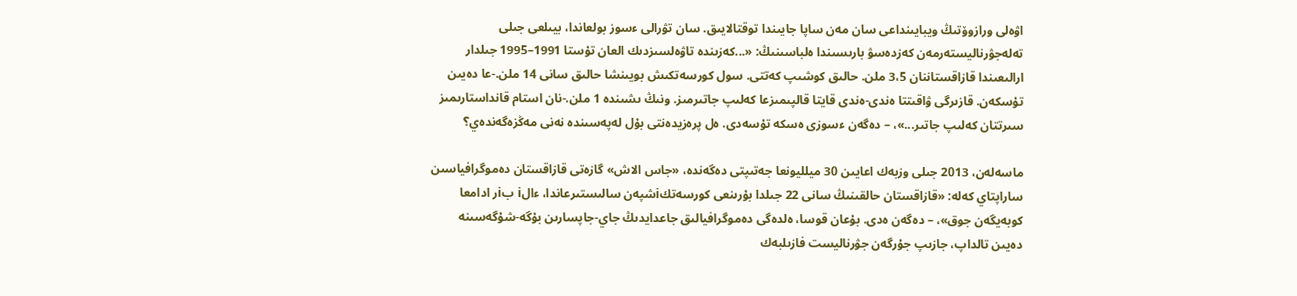اۋەلى ورازوۆتىڭ ويبايىنداعى سان مەن ساپا جايىندا توقتالايىق. سان تۋرالى ءسوز بولعاندا، بيىلعى جىلى تەلەجۋرناليستەرمەن كەزدەسۋ بارىسىندا ەلباسىنىڭ: «...كەزىندە تاۋەلسىزدىك العان تۇستا 1991–1995 جىلدار ارالىعىندا قازاقستاننان 3،5 ملن. حالىق كوشىپ كەتتى. سول كورسەتكىش بويىنشا حالىق سانى 14 ملن.-عا دەيىن تۇسكەن. قازىرگى ۋاقىتتا ەندى-ەندى قايتا قالپىمىزعا كەلىپ جاتىرمىز. ونىڭ ىشىندە 1 ملن.-نان استام قانداستارىمىز سىرتتان كەلىپ جاتىر...»، – دەگەن ءسوزى ەسكە تۇسەدى. ەل پرەزيدەنتى بۇل لەپەسىندە نەنى مەڭزەگەندەي؟

ماسەلەن، 2013 جىلى وزبەك اعايىن 30 ميلليونعا جەتىپتى دەگەندە، «جاس الاش» گازەتى قازاقستان دەموگرافياسىن ساراپتاي كەلە: «قازاقستان حالقىنىڭ سانى 22 جىلدا بۇرىنعى كورسەتكiشپەن سالىستىرعاندا، ءالi بiر ادامعا كوبەيگەن جوق»، – دەگەن ەدى. بۇعان قوسا، ەلدەگى دەموگرافيالىق جاعدايدىڭ جاي-جاپسارىن بۇگە-شۇگەسىنە دەيىن تالداپ، جازىپ جۇرگەن جۋرناليست فازىلبەك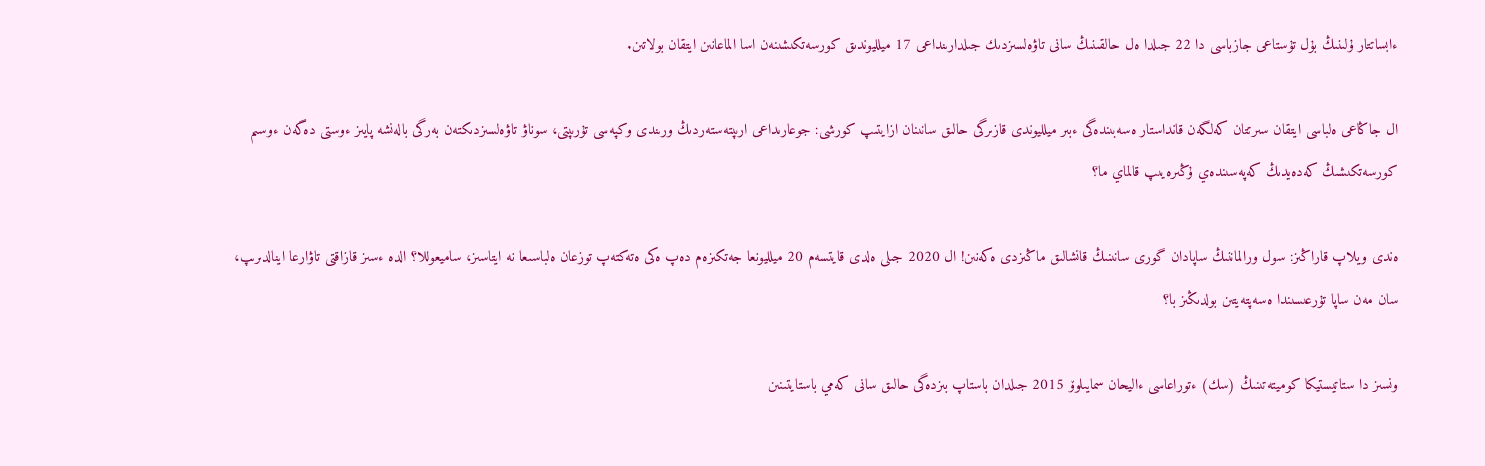ءابساتتار ۇلىنىڭ بۇل تۇستاعى جازباسى دا 22 جىلدا ەل حالقىنىڭ سانى تاۋەلسىزدىك جىلدارىنداعى 17 ميلليوندىق كورسەتكىشىنەن اسا الماعانىن ايتقان بولاتىن.

ال جاڭاعى ەلباسى ايتقان سىرتتان كەلگەن قانداستار ەسەبىندەگى ءبىر ميلليوندى قازىرگى حالىق سانىنان ازايتىپ كورشى: جوعارىداعى ارىپتەستەردىڭ ورىندى وكپەسى تۇرىپتى، سوناۋ تاۋەلسىزدىكتەن بەرگى بالەنشە پايىز ءوستى دەگەن ءوسىم كورسەتكىشىڭ كەدەيدىڭ كەپەسىندەي ۇڭىرەيىپ قالماي ما؟

ەندى ويلاپ قاراڭىز: سول ورالماننىڭ ساپادان گورى سانىنىڭ قانشالىق ماڭىزدى ەكەنىن! ال 2020 جىلى ەلدى قايتسەم 20 ميلليونعا جەتكىزەم دەپ ەكى ەتەكتەپ توزعان ەلباسىعا نە ايتاسىز، ساميعوللا؟ الدە ءسىز قازاقتى تاۋارعا اينالدىرىپ، سان مەن ساپا تۇرعىسىندا ەسەپتەيتىن بولدىڭىز با؟

ونسىز دا ستاتيستيكا كوميتەتىنىڭ (سك) ءتوراعاسى ءاليحان سمايىلوۆ 2015 جىلدان باستاپ بىزدەگى حالىق سانى كەمي باستايتىنىن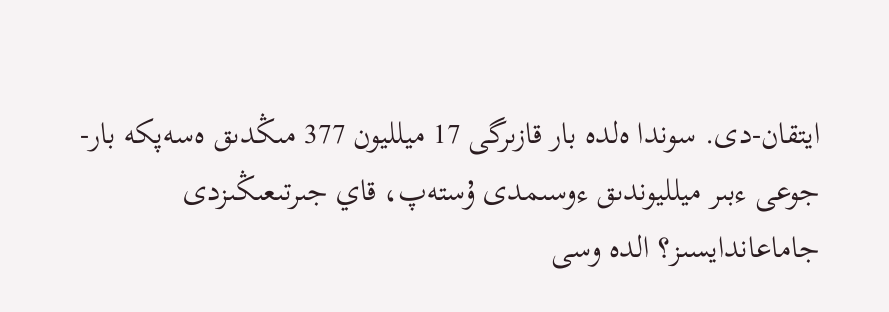ايتقان-دى. سوندا ەلدە بار قازىرگى 17 ميلليون 377 مىڭدىق ەسەپكە بار-جوعى ءبىر ميلليوندىق ءوسىمدى ۇستەپ، قاي جىرتىعىڭىزدى جاماعاندايسىز؟ الدە وسى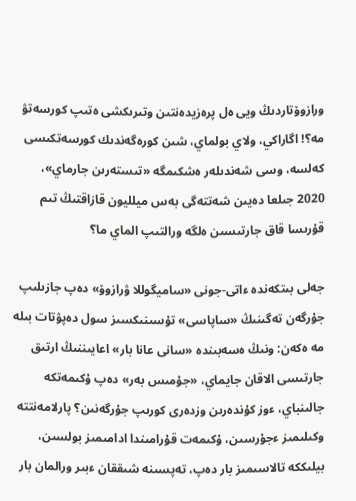ورازوۆتاردىڭ ويى ەل پرەزيدەنتىن وتىرىكشى ەتىپ كورسەتۋ مە؟! اگاراكي، ولاي بولماي، شىن كورەگەندىك كورسەتكىسى كەلسە، وسى شەندىلەر ەشكىمگە «تىستەرىن جارماي»، 2020 جىلعا دەيىن شەتتەگى بەس ميلليون قازاقتىڭ تىم قۇرىسا قاق جارتىسىن ەلگە ورالتىپ الماي ما؟

جەلى بىتكەندە ءاتى-جونى «ساميگوللا ۋرازوۆ» دەپ جازىلىپ جۇرگەن تەگىنىڭ «ساپاسى» تۇسىنىكسىز سول دەپۋتات بىلە مە ەكەن: ونىڭ ەسەبىندە «سانى عانا بار» اعايىننىڭ ارتىق جارتىسى الاقان جايماي، «جۇمىس بەر» دەپ ۇكىمەتكە جالىنباي، ءوز كۇندەرىن وزدەرى كورىپ جۇرگەنىن؟ پارلامەنتتە وكىلىمىز ءجۇرسىن، ۇكىمەت قۇرامىندا ادامىمىز بولسىن، بيلىككە تالاسىمىز بار دەپ، تەپسىنە شىققان ءبىر ورالمان بار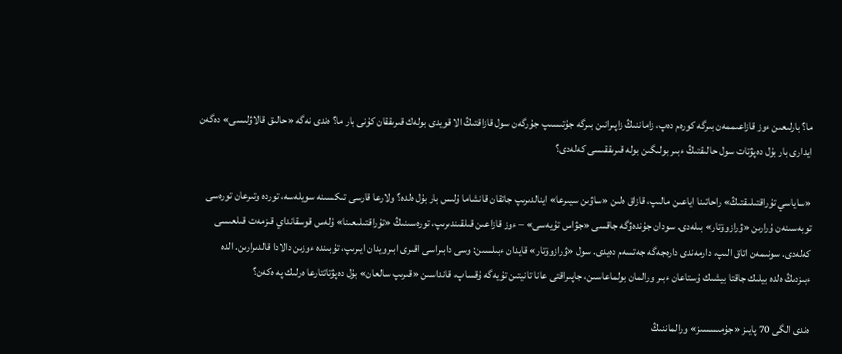ما؟ بارلىعىن ءوز قازاعىممەن بىرگە كورەم دەپ، زاماننىڭ زاپىرانىن بىرگە جۇتىسىپ جۇرگەن سول قازاقتىڭ الا قويدى بولەك قىرىققان كۇنى بار ما؟ ەندى نەگە «حالىق قالاۋلىسى» دەگەن ايدارى بار بۇل دەپۋتات سول حالىقتىڭ ءبىر بولىگىن بولە قىرىققىسى كەلەدى؟

«ساياسي تۇراقتىلىقتىڭ» راحاتىنا اياعىن مالىپ، قازاق ەلىن «ساۋىن سيىرعا» اينالدىرىپ جاتقان قانشاما ۇلىس بار بۇل ەلدە؟ ولارعا قارسى تىكسىنە سويلەسە، توردە وتىرعان تورەسى توبەسىنەن ۇرارىن «ۋرازوۆتار» بىلەدى. سودان جۇندەۋگە جاقسى «جۋاس تۇيەسى» – ءوز قازاعىن قىلقىندىرىپ، تورەسىنىڭ «تۇراقتىلىعىنا» ۇلەس قوسقانداي قىزمەت قىلعىسى كەلەدى. سونىمەن اتاق الىپ، دارمەندى دارەجەگە جەتسەم دەيدى. سول «ۋرازوۆتار» قايدان ءبىلسىن: وسى دابىراسى اقىرى ابىرويدان ايىرىپ، تۇبىندە ءوزىن دالادا قالدىرارىن. الدە ءبىزدىڭ ەلدە بيلىك جاقتا بيشىك ۇستاعان ءبىر ورالمان بولماعاسىن، جاپىراقتى عانا تانيتىن تۇيەگە ۇقساپ، قانداسىن «قىرىپ سالعان» بۇل دەپۋتاتتارعا ەرلىك پە ەكەن؟

ەندى الگى 70 پايىز «جۇمىسسىز» ورالماننىڭ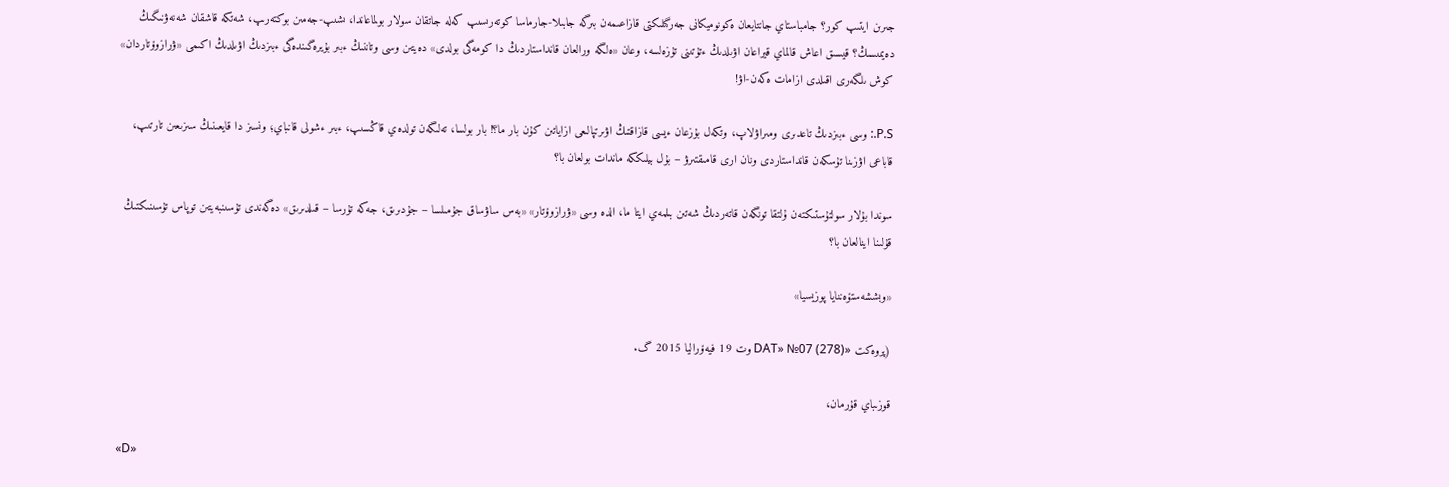جىرىن ايتىپ كور؟ جامباستاي جانتايعان ەكونوميكانى جەرگىلىكتى قازاعىمەن بىرگە جابىلا-جارماسا كوتەرىسىپ كەلە جاتقان سولار بولماعاندا، ىشىپ-جەمىن بوكتەرىپ، شەتكە قاشقان شەنەۋنىگىڭ دەيمىسىڭ؟ قيسىق اعاش قالماي قيراعان اۋىلدىڭ ءتۇتىنى تۇزەلسە، وعان «ەلگە ورالعان قانداستاردىڭ دا كومەگى بولدى» دەيتىن وسى وتاننىڭ ءبىر بۇيرەگىندەگى ءبىزدىڭ اۋىلدىڭ اكىمى «ۋرازوۆتاردان» كوش ىلگەرى اقىلدى ازامات ەكەن-اۋ!

P.S.: وسى ءبىزدىڭ تاعدىرى ومىراۋلاپ، وتكەل بۇزعان ءيسى قازاقتىڭ اۋىرتپالىعى ازاياتىن كۇن بار ما؟! بار بولسا، تەلىگەن تولدەي قاڭسىپ، ءبىر ءشولى قانباي؛ ونسىز دا قايعىنىڭ سىزىعىن تارتىپ، قاباعى اۋزىنا تۇسكەن قانداستاردى ونان ارى قامىقتىرۋ – بۇل بيلىككە ماندات بولعان با؟

سوندا بۇلار سولتۇستىكتەن ۇلتقا تونگەن قاتەردىڭ شەتىن بىلمەي ايتا ما، الدە وسى «ۋرازوۆتار» «بەس ساۋساق جۇمىلسا – جۇدىرىق، جەكە تۇرسا – قىلدىرىق» دەگەندى تۇسىنبەيتىن توپاس تۇسىنىكتىڭ قۇلىنا اينالعان با؟

«وبششەستۆەننايا پوزيسيا»

(پروەكت «DAT» №07 (278) وت 19 فيەۆراليا 2015 گ.

قوزىباي قۇرمان،

«D»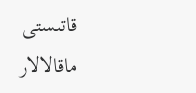قاتىستى ماقالالار